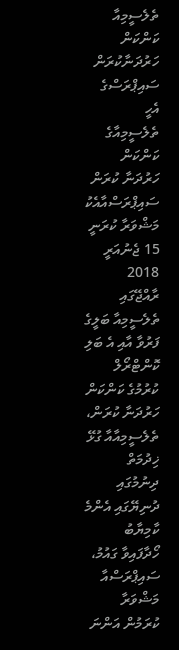ތެލެސީމިއާ ކަންކަން ހަރުދަނާކުރަން ސައިޕްރަސްގެ އެހީ
ތެލެސީމިއާގެ ކަންކަން ހަރުދަނާ ކުރަން ސައިޕްރަސްއާއެކު މަޝްވަރާ ކުރަނީ
15 ޖެނުއަރީ 2018
ރާއްޖޭގައި ތެލެސީމިއާ ބަލީގެ ފަރުވާ އާއި އެ ބަލި ކޮންޓްރޯލް ކުރުމުގެ ކަންކަން ހަރުދަނާ ކުރަން، ތެލެސީމިއާއާ ގުޅޭ ޚިދުމަތް ދިނުމުގައި ދުނިޔޭގައި އެންމެ ކާމިޔާބު ހޯދާފައިވާ ގައުމު، ސައިޕްރަސްއާ މަޝްވަރާ ކުރަމުން އަންނަ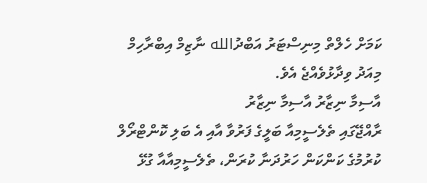ކަމަށް ހެލްތް މިނިސްޓަރު އަބްދުالله ނާޒިމް އިބްރާހިމް މިއަދު ވިދާޅުވެއްޖެ އެވެ.
އާސިމާ ނިޒާރު އާސިމާ ނިޒާރު
ރާއްޖޭގައި ތެލެސީމިއާ ބަލީގެ ފަރުވާ އާއި އެ ބަލި ކޮންޓްރޯލް ކުރުމުގެ ކަންކަން ހަރުދަނާ ކުރަން، ތެލެސީމިއާއާ ގުޅޭ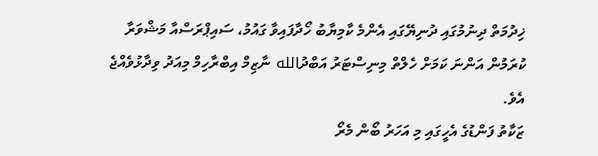ޚިދުމަތް ދިނުމުގައި ދުނިޔޭގައި އެންމެ ކާމިޔާބު ހޯދާފައިވާ ގައުމު، ސައިޕްރަސްއާ މަޝްވަރާ ކުރަމުން އަންނަ ކަމަށް ހެލްތް މިނިސްޓަރު އަބްދުالله ނާޒިމް އިބްރާހިމް މިއަދު ވިދާޅުވެއްޖެ އެވެ.
ޒަކާތު ފަންޑުގެ އެހީގައި މި އަހަރު ބޯން މެރޯ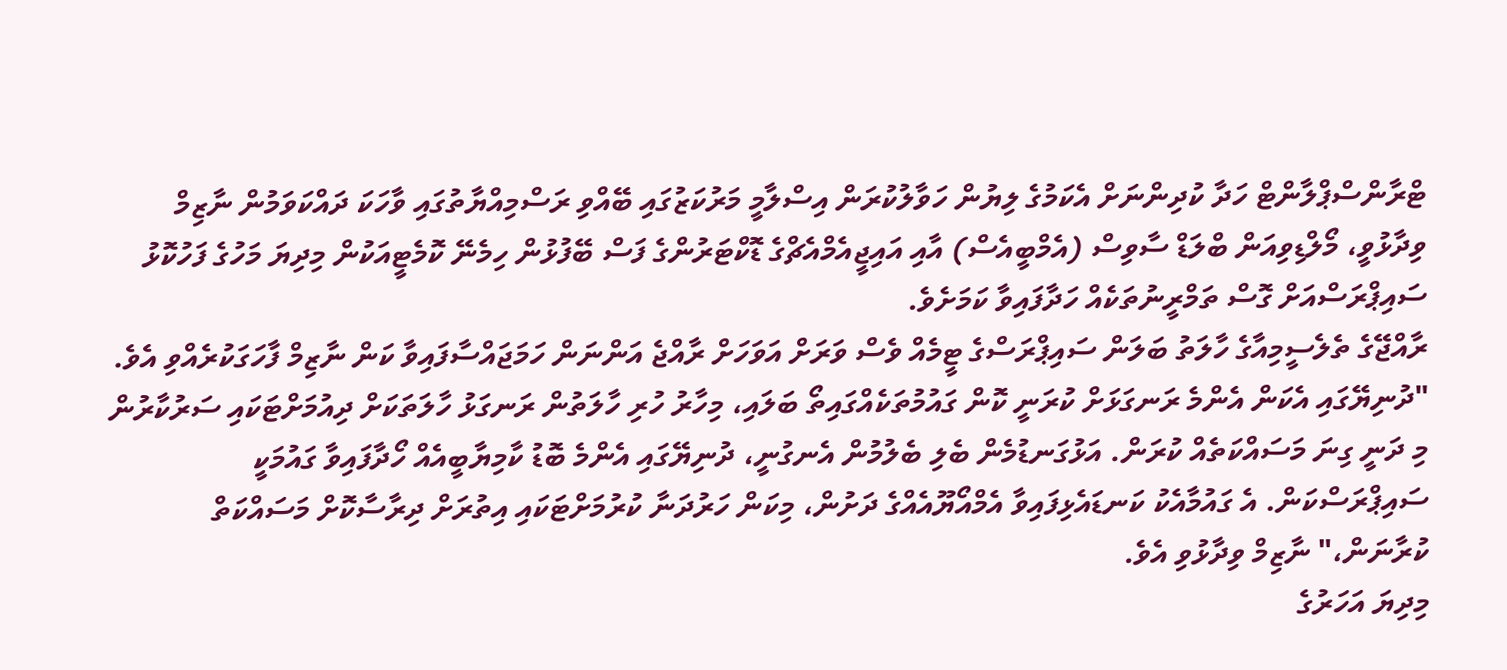ޓްރާންސްޕްލާންޓް ހަދާ ކުދިންނަށް އެކަމުގެ ލިޔުން ހަވާލުކުރަން އިސްލާމީ މަރުކަޒުގައި ބޭއްވި ރަސްމިއްޔާތުގައި ވާހަކަ ދައްކަވަމުން ނާޒިމް ވިދާޅުވީ، މޯލްޑިވިއަން ބްލަޑް ސާވިސް (އެމްބީއެސް) އާއި އައިޖީއެމްއެޗްގެ ޑޮކްޓަރުންގެ ފަސް ބޭފުޅުން ހިމެނޭ ކޮމެޓީއަކުން މިދިޔަ މަހުގެ ފަހުކޮޅު ސައިޕްރަސްއަށް ގޮސް ތަމްރީނުތަކެއް ހަދާފައިވާ ކަމަށެވެ.
ރާއްޖޭގެ ތެލެސީމިއާގެ ހާލަތު ބަލަން ސައިޕްރަސްގެ ޓީމެއް ވެސް ވަރަށް އަވަހަށް ރާއްޖެ އަންނަން ހަމަޖައްސާފައިވާ ކަން ނާޒިމް ފާހަގަކުރެއްވި އެވެ.
"ދުނިޔޭގައި އެކަން އެންމެ ރަނގަޅަށް ކުރަނީ ކޮން ގައުމުތަކެއްގައިތޯ ބަލައި، މިހާރު ހުރި ހާލަތުން ރަނގަޅު ހާލަތަކަށް ދިއުމަށްޓަކައި ސަރުކާރުން މި ދަނީ ގިނަ މަސައްކަތެއް ކުރަން. އަޅުގަނޑުމެން ބެލި ބެލުމުން އެނގުނީ، ދުނިޔޭގައި އެންމެ ބޮޑު ކާމިޔާބީއެއް ހޯދާފައިވާ ގައުމަކީ ސައިޕްރަސްކަން. އެ ގައުމާއެކު ކަނޑައެޅިފައިވާ އެމްއޯޔޫއެއްގެ ދަށުން، މިކަން ހަރުދަނާ ކުރުމަށްޓަކައި އިތުރަށް ދިރާސާކޮށް މަސައްކަތް ކުރާނަން،" ނާޒިމް ވިދާޅުވި އެވެ.
މިދިޔަ އަހަރުގެ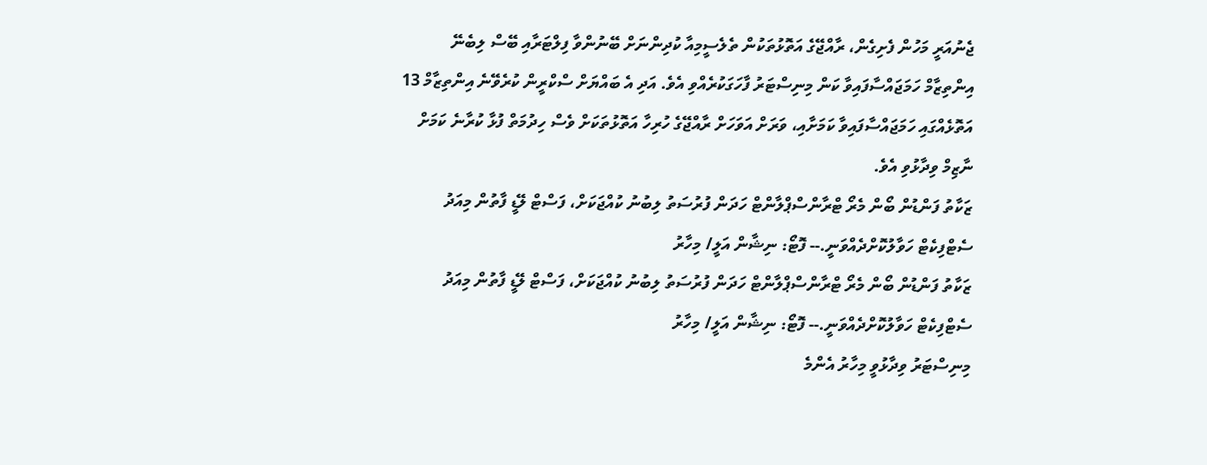ޖެނުއަރީ މަހުން ފެށިގެން، ރާއްޖޭގެ އަތޮޅުތަކުން ތެލެސީމިއާ ކުދިންނަށް ބޭނުންވާ ފިލްޓަރާއި ބޭސް ލިބެނޭ އިންތިޒާމް ހަމަޖައްސާފައިވާ ކަން މިނިސްޓަރު ފާހަގަކުރެއްވި އެވެ. އަދި އެ ބައްޔަށް ސްކްރީން ކުރެވޭނެ އިންތިޒާމް 13 އަތޮޅެއްގައި ހަމަޖައްސާފައިވާ ކަމަށާއި، ވަރަށް އަވަހަށް ރާއްޖޭގެ ހުރިހާ އަތޮޅުތަކަށް ވެސް ހިދުމަތް ފުޅާ ކުރާނެ ކަމަށް ނާޒިމް ވިދާޅުވި އެވެ.
ޒަކާތު ފަންޑުން ބޯން މެރޯ ޓްރާންސްޕްލާންޓް ހަދަން ފުރުސަތު ލިބުނު ކުއްޖަކަށް، ފަސްޓް ލޭޑީ ފާތުން މިއަދު ސެޓްފިކެޓް ހަވާލުކޮށްދެއްވަނީ.-- ފޮޓޯ: ނިޝާން އަލީ/ މިހާރު
ޒަކާތު ފަންޑުން ބޯން މެރޯ ޓްރާންސްޕްލާންޓް ހަދަން ފުރުސަތު ލިބުނު ކުއްޖަކަށް، ފަސްޓް ލޭޑީ ފާތުން މިއަދު ސެޓްފިކެޓް ހަވާލުކޮށްދެއްވަނީ.-- ފޮޓޯ: ނިޝާން އަލީ/ މިހާރު
މިނިސްޓަރު ވިދާޅުވީ މިހާރު އެންމެ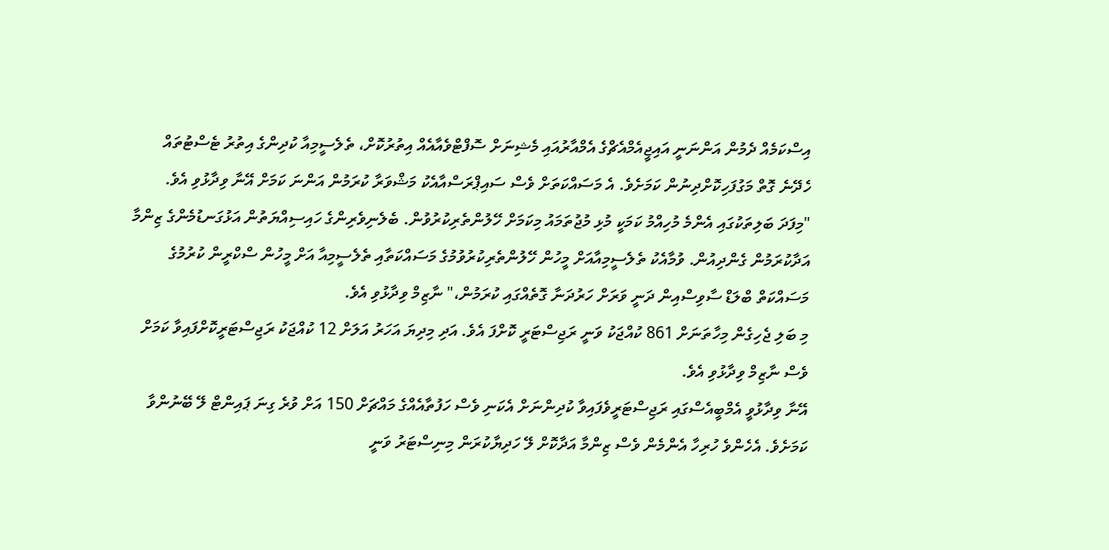އިސްކަމެއް ދެމުން އަންނަނީ އައިޖީއެމްއެޗްގެ އެމްއާރުއައި މެޝިނަށް ސޮފްޓްވެއާއެއް އިތުރުކޮށް، ތެލެސީމިއާ ކުދިންގެ އިތުރު ޓެސްޓުތައް ހެދޭނެ ގޮތް މަގުފަހިކޮށްދިނުން ކަމަށެވެ. އެ މަސައްކަތަށް ވެސް ސައިޕްރަސްއާއެކު މަޝްވަރާ ކުރަމުން އަންނަ ކަމަށް އޭނާ ވިދާޅުވި އެވެ.
"މިފަދަ ބަލިތަކުގައި އެންމެ މުހިއްމު ކަމަކީ މުޅި މުޖުތަމައު މިކަމަށް ހޭލުންތެރިކުރުވުން. ބެލެނިވެރިންގެ ހައިސިއްޔަތުން އަޅުގަނޑުމެންގެ ޒިންމާ އަދާކުރަމުން ގެންދިއުން. ވުމާއެކު ތެލެސީމިއާއަށް މީހުން ހޭލުންތެރިކުރުވުމުގެ މަސައްކަތާއި ތެލެސީމިއާ އަށް މީހުން ސްކްރީން ކުރުމުގެ މަސައްކަތް ބްލަޑް ސާވިސްއިން ދަނީ ވަރަށް ހަރުދަނާ ގޮތެއްގައި ކުރަމުން،" ނާޒިމް ވިދާޅުވި އެވެ.
މި ބަލި ޖެހިގެން މިހާތަނަށް 861 ކުއްޖަކު ވަނީ ރަޖިސްޓަރީ ކޮށްފަ އެވެ. އަދި މިދިޔަ އަހަރު އަލަށް 12 ކުއްޖަކު ރަޖިސްޓަރީކޮށްފައިވާ ކަމަށް ވެސް ނާޒިމް ވިދާޅުވި އެވެ.
އޭނާ ވިދާޅުވީ އެމްބީއެސްގައި ރަޖިސްޓަރީވެފައިވާ ކުދިންނަށް އެކަނި ވެސް ހަފުތާއެއްގެ މައްޗަށް 150 އަށް ވުރެ ގިނަ ޕައިންޓް ލޭ ބޭނުންވާ ކަމަށެވެ. އެހެންވެ ހުރިހާ އެންމެން ވެސް ޒިންމާ އަދާކޮށް ލޭ ހަދިޔާކުރަން މިނިސްޓަރު ވަނީ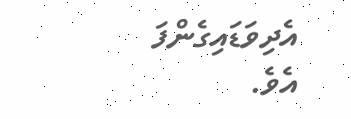އެދިވަޑައިގެންފަ އެވެ.